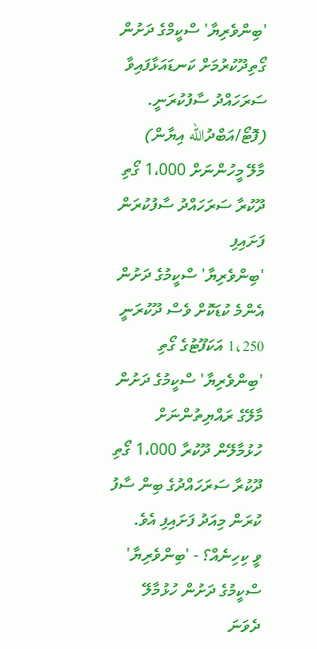'ބިންވެރިޔާ' ސްކީމްގެ ދަށުން ގޯތިދޫކުރުމަށް ކަނޑައަޅާފައިވާ ސަރަހައްދު ސާފުކުރަނީ. (ފޮޓޯ/އަބްދުالله އިޔާން)
މާލޭ މީހުންނަށް 1،000 ގޯތި ދޫކުރާ ސަރަހައްދު ސާފުކުރަން ފަށައިފި
'ބިންވެރިޔާ' ސްކީމުގެ ދަށުން އެންމެ ކުޑަކޮށް ވެސް ދޫކުރަނީ 1،250 އަކަފޫޓުގެ ގޯތި
'ބިންވެރިޔާ' ސްކީމުގެ ދަށުން މާލޭގެ ރައްޔިތުންނަށް ހުޅުމާލޭން ދޫކުރާ 1،000 ގޯތި ދޫކުރާ ސަރަހައްދުގެ ބިން ސާފު ކުރަން މިއަދު ފަށައިފި އެވެ.
ވީ ކިހިނެއް؟ - 'ބިންވެރިޔާ' ސްކީމުގެ ދަށުން ހުޅުމާލޭ ދެވަނަ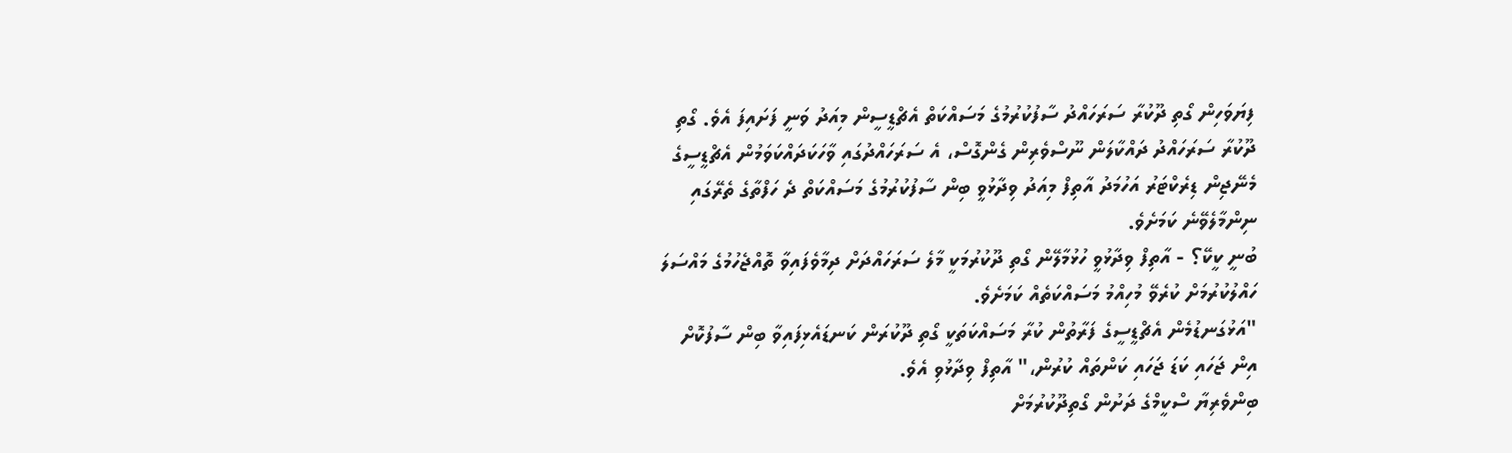ފިޔަވަހިން ގޯތި ދޫކުރާ ސަރަހައްދު ސާފުކުރުމުގެ މަސައްކަތް އެޗްޑީސީން މިއަދު ވަނީ ފަށައިފަ އެވެ. ގޯތި ދޫކުރާ ސަރަހައްދު ދައްކާލަން ނޫސްވެރިން ގެންގޮސް، އެ ސަރަހައްދުގައި ވާހަކަދައްކަވަމުން އެޗްޑީސީގެ މެނޭޖިން ޑިރެކްޓަރު އަހުމަދު އާތިފް މިއަދު ވިދާޅުވީ ބިން ސާފުކުރުމުގެ މަސައްކަތް ދެ ހަފްތާގެ ތެރޭގައި ނިންމާލެވޭނެ ކަމަށެވެ.
ބުނީ ކީކޭ؟ - އާތިފް ވިދާޅުވީ ހުޅުމާލޭން ގޯތި ދޫކުރުމަކީ މާލެ ސަރަހައްދަށް ދިމާވެފައިވާ ތޮއްޖެހުމުގެ މައްސަލަ ހައްލުކުރުމަށް ކުރެވޭ މުހިއްމު މަސައްކަތެއް ކަމަށެވެ.
"އަޅުގަނޑުމެން އެޗްޑީސީގެ ފަރާތުން ކުރާ މަސައްކަތަކީ ގޯތި ދޫކުރަން ކަނޑައެޅިފައިވާ ބިން ސާފުކޮށް އިން ޖަހައި ކަޑަ ޖަހައި ކަންތައް ކުރުން،" އާތިފް ވިދާޅުވި އެވެ.
ބިންވެރިޔާ ސްކީމްގެ ދަށުން ގޯތިދޫކުރުމަށް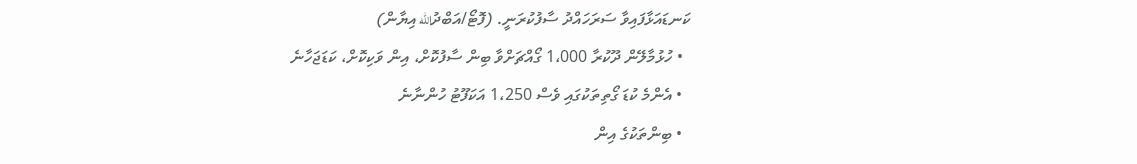ކަނޑައަޅާފައިވާ ސަރަހައްދު ސާފުކުރަނީ. (ފޮޓޯ/އަބްދުالله އިޔާން)
  • ހުޅުމާލޭން ދޫކުރާ 1،000 ގޯއްޗަށްވާ ބިން ސާފުކޮށް، އިން ވަކިކޮށް، ކަޑަޖަހާނެ
  • އެންމެ ކުޑަ ގޯތިތަކުގައި ވެސް 1،250 އަކަފޫޓު ހުންނާނެ
  • ބިންތަކުގެ އިން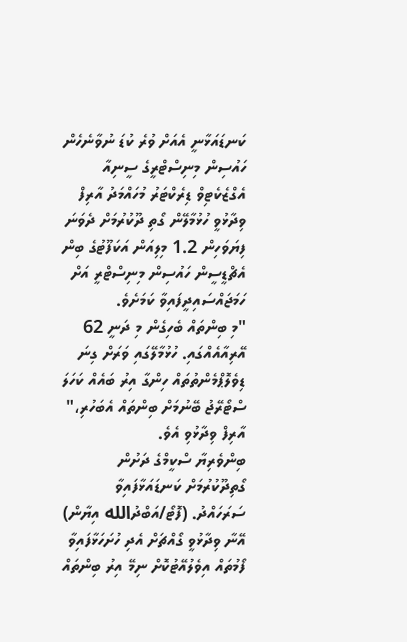ކަނޑައަޅާނީ އެއަށް ވުރެ ކުޑަ ނުވާނެހެން
ހައުސިން މިނިސްޓްރީގެ ސީނިއާ އެގްޒެކެޓިވް ޑިރެކްޓަރު މުހައްމަދު އާރިފް ވިދާޅުވީ ހުޅުމާލޭން ގޯތި ދޫކުރުމަށް ދެވަނަ ފިޔަވަހިން 1.2 މިލިއަން އަކަފޫޓުގެ ބިން އެޗްޑީސީން ހައުސިން މިނިސްޓްރީ އަށް ހަމަޖައްސައިދީފައިވާ ކަމަށެވެ.
"މި ބިންތައް ބެހިގެން މި ދަނީ 62 އޭރިއާއެއްގައި. ހުޅުމާލޭގައި ވަރަށް ގިނަ ޑިވެލޮޕްމެންތުތައް ހިންގާ އިރު ބައެއް ކަހަލަ ސްޓޯރޭޖު ބޭނުމަށް ބިންތައް އެބަހުރި،" އާރިފް ވިދާޅުވި އެވެ.
ބިންވެރިޔާ ސްކީމްގެ ދަށުން ގޯތިދޫކުރުމަށް ކަނޑައަޅާފައިވާ ސަރަހައްދު. (ފޮޓޯ/އަބްދުالله އިޔާން)
އޭނާ ވިދާޅުވީ ގޯއްޗަށް އެދި ހުށަހަޅާފައިވާ ފޯމުތައް އިވެލުއޭޓުކޮށް ނިމޭ އިރު ބިންތައް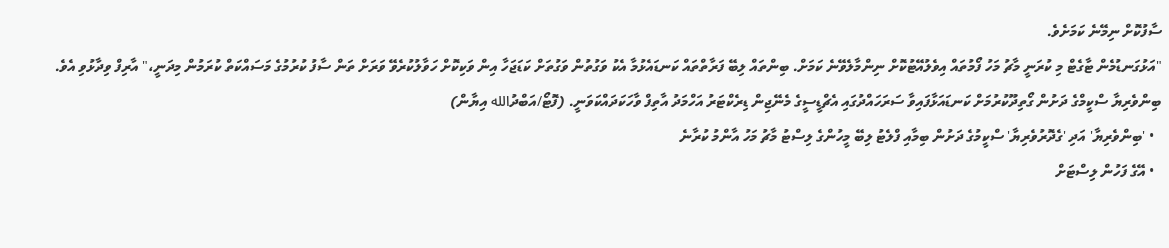ސާފުކޮށް ނިމޭނެ ކަމަށެވެ.
"އަޅުގަނޑުމެން ޓާގެޓް މި ކުރަނީ މާޗު މަހު ފޯމުތައް އިވެލުއޭޓުކޮށް ނިންމާލެވޭނެ ކަމަށް. ބިންތައް ލިބޭ ފަރާތްތައް ކަނޑައެޅުމާ އެކު ވަގުތުން ވަގުތަށް ކަޑަޖަހާ އިން ވަކިކޮށް ހަވާލުކުރެވޭ ވަރަށް ތަން ސާފު ކުރުމުގެ މަސައްކަތް ކުރަމުން މިދަނީ،" އާރިފް ވިދާޅުވި އެވެ.
ބިންވެރިޔާ ސްކީމްގެ ދަށުން ގޯތިދޫކުރުމަށް ކަނޑައަޅާފައިވާ ސަރަހައްދުގައި އެޗްޑީސީގެ މެނޭޖިން ޑިރެކްޓަރު އަހްމަދު އާތިފް ވާހަކަދައްކަވަނީ. (ފޮޓޯ/އަބްދުالله އިޔާން)
  • 'ބިންވެރިޔާ' އަދި 'ގެދޮރުވެރިޔާ' ސްކީމުގެ ދަށުން ބިމާއި ފްލެޓު ލިބޭ މީހުންގެ ލިސްޓު މާޗު މަހު އާންމު ކުރާނެ
  • އޭގެ ފަހުން ލިސްޓަށް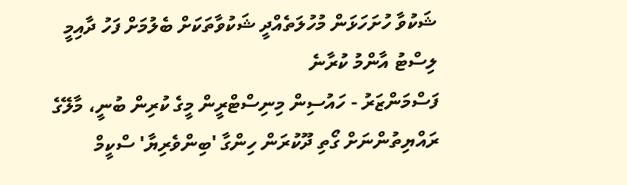ޝަކުވާ ހުށަހަޅަން މުހުލަތެއްދީ ޝަކުވާތަކަށް ބެލުމަށް ފަހު ދާއިމީ ލިސްޓު އާންމު ކުރާނެ
ފަސްމަންޒަރު - ހައުސިން މިނިސްޓްރީން މީގެ ކުރިން ބުނީ، މާލޭގެ ރައްޔިތުންނަށް ގޯތި ދޫކުރަން ހިންގާ 'ބިންވެރިޔާ' ސްކީމް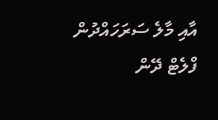އާއި މާލެ ސަރަހައްދުން ފްލެޓް ދޭން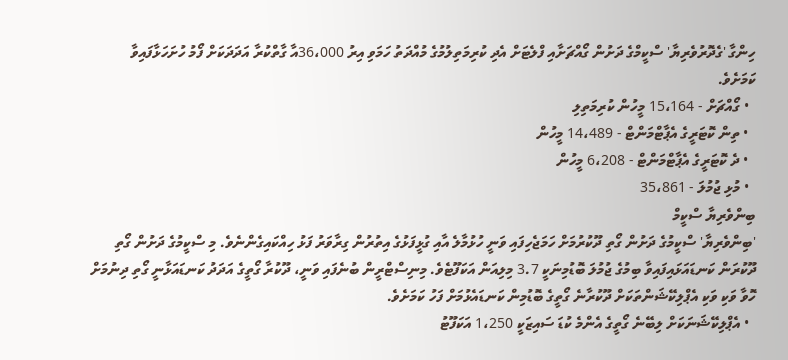ހިންގާ 'ގެދޮރުވެރިޔާ' ސްކީމްގެ ދަށުން ގޯއްޗަށާއި ފްލެޓަށް އެދި ކުރިމަތިލުމުގެ މުއްދަތު ހަމަވި އިރު 36،000އާ ގާތްކުރާ އަދަދަކަށް ފޯމު ހުށަހަޅާފައިވާ ކަމަށެވެ.
  • ގޯއްޗަށް - 15،164 މީހުން ކުރިމަތިލި
  • ތިން ކޮޓަރީގެ އެޕާޓްމަންޓް - 14،489 މީހުން
  • ދެ ކޮޓަރީގެ އެޕާޓްމަންޓް - 6،208 މީހުން
  • މުޅި ޖުމުލަ - 35،861
ބިންވެރިޔާ ސްކީމް
'ބިންވެރިޔާ' ސްކީމުގެ ދަށުން ގޯތި ދޫކުރުމަށް ހަމަޖެހިފައި ވަނީ ހުޅުމާލެ އާއި ގުޅީފަޅުގެ އިތުރުން ގިރާވަރު ފަޅު ހިއްކައިގެންނެވެ. މި ސްކީމުގެ ދަށުން ގޯތި ދޫކުރަން ކަނޑައަޅައިފައިވާ ބިމުގެ ޖުމުލަ ބޮޑުމިނަކީ 3.7 މިލިއަން އަކަފޫޓެވެ. މިނިސްޓްރީން ބުނެފައި ވަނީ، ދޫކުރާ ގޯތީގެ އަދަދު ކަނޑައަޅާނީ ގޯތި ދިނުމަށް ހޮވާ ވަކި ވަކި އެޕްލިކޭޝަންތަކަށް ދޫކުރާނެ ގޯތީގެ ބޮޑުމިން ކަނޑައެޅުމަށް ފަހު ކަމަށެވެ.
  • އެޕްލިކޭޝަނަކަށް ލިބޭނެ ގޯތީގެ އެންމެ ކުޑަ ސައިޒަކީ 1،250 އަކަފޫޓު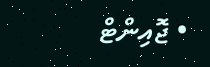• ޖޮއިންޓް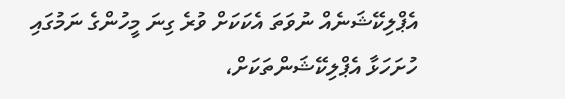އެޕްލިކޭޝަނެއް ނުވަތަ އެކަކަށް ވުރެ ގިނަ މީހުންގެ ނަމުގައި ހުށަހަޅާ އެޕްލިކޭޝަންތަކަށް،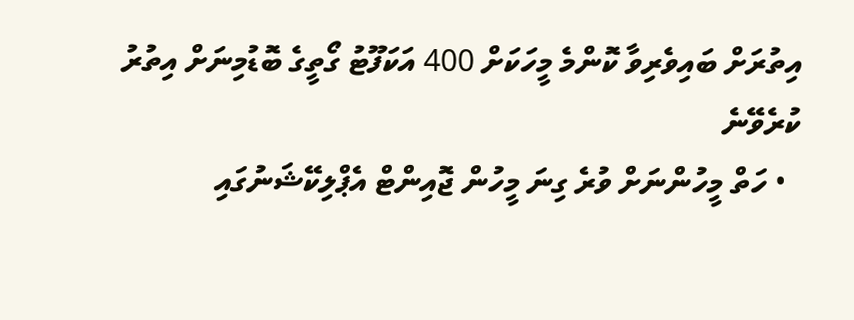އިތުރަށް ބައިވެރިވާ ކޮންމެ މީހަކަށް 400 އަކަފޫޓު ގޯތީގެ ބޮޑުމިނަށް އިތުރު ކުރެވޭނެ
  • ހަތް މީހުންނަށް ވުރެ ގިނަ މީހުން ޖޮއިންޓް އެޕްލިކޭޝަނުގައި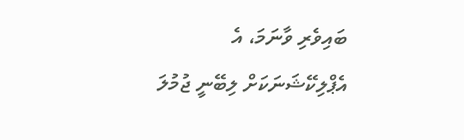ބައިވެރި ވާނަމަ، އެ އެޕްލިކޭޝަނަކަށް ލިބޭނީ ޖުމުލަ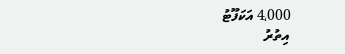4،000 އަކަފޫޓު
އިތުރު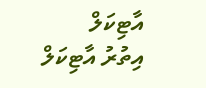އާޓިކަލް
އިތުރު އާޓިކަލް